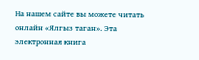На нашем сайте вы можете читать онлайн «Ялгыз таган». Эта электронная книга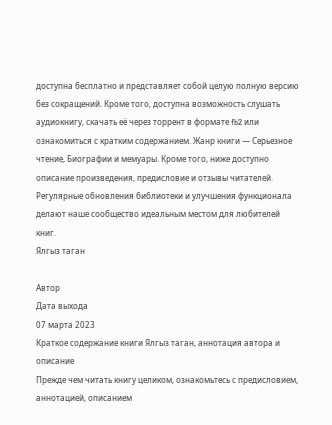доступна бесплатно и представляет собой целую полную версию без сокращений. Кроме того, доступна возможность слушать аудиокнигу, скачать её через торрент в формате fb2 или ознакомиться с кратким содержанием. Жанр книги — Серьезное чтение, Биографии и мемуары. Кроме того, ниже доступно описание произведения, предисловие и отзывы читателей. Регулярные обновления библиотеки и улучшения функционала делают наше сообщество идеальным местом для любителей книг.
Ялгыз таган

Автор
Дата выхода
07 марта 2023
Краткое содержание книги Ялгыз таган, аннотация автора и описание
Прежде чем читать книгу целиком, ознакомьтесь с предисловием, аннотацией, описанием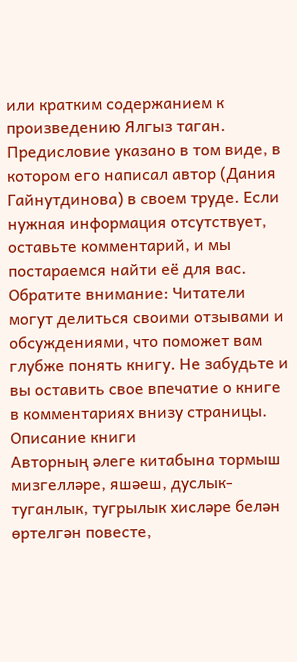или кратким содержанием к произведению Ялгыз таган. Предисловие указано в том виде, в котором его написал автор (Дания Гайнутдинова) в своем труде. Если нужная информация отсутствует, оставьте комментарий, и мы постараемся найти её для вас. Обратите внимание: Читатели могут делиться своими отзывами и обсуждениями, что поможет вам глубже понять книгу. Не забудьте и вы оставить свое впечатие о книге в комментариях внизу страницы.
Описание книги
Авторның әлеге китабына тормыш мизгелләре, яшәеш, дуслык-туганлык, тугрылык хисләре белән өртелгән повесте,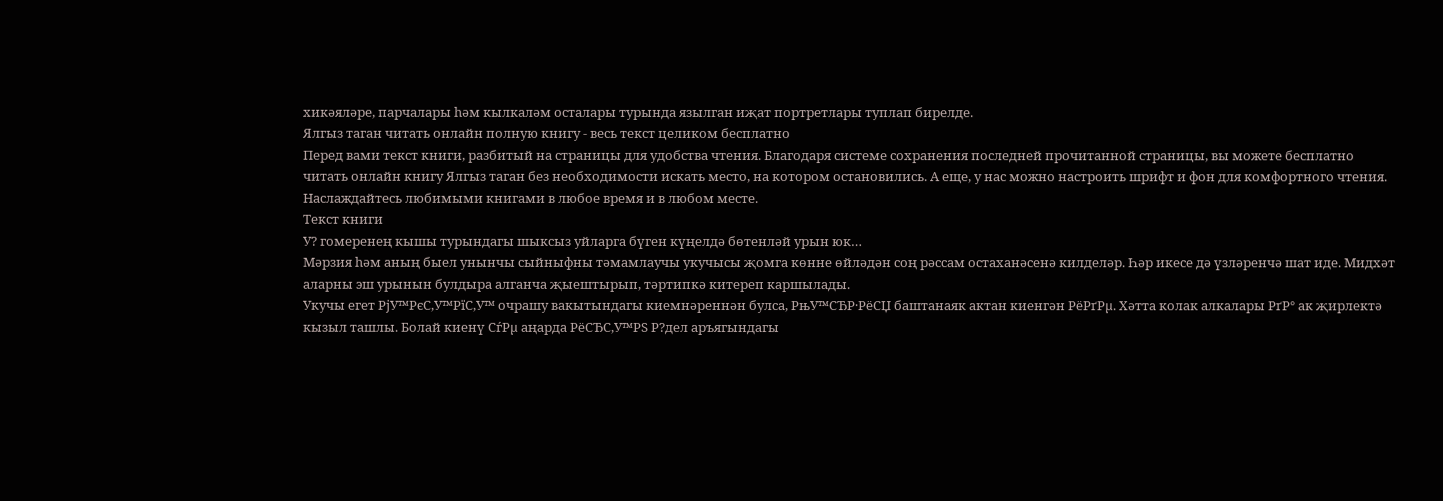хикәяләре, парчалары һәм кылкаләм осталары турында язылган иҗат портретлары туплап бирелде.
Ялгыз таган читать онлайн полную книгу - весь текст целиком бесплатно
Перед вами текст книги, разбитый на страницы для удобства чтения. Благодаря системе сохранения последней прочитанной страницы, вы можете бесплатно читать онлайн книгу Ялгыз таган без необходимости искать место, на котором остановились. А еще, у нас можно настроить шрифт и фон для комфортного чтения. Наслаждайтесь любимыми книгами в любое время и в любом месте.
Текст книги
У? гомеренең кышы турындагы шыксыз уйларга бүген күңелдә бөтенләй урын юк…
Мәрзия һәм аның быел унынчы сыйныфны тәмамлаучы укучысы җомга көнне өйләдән соң рәссам остаханәсенә килделәр. Һәр икесе дә үзләренчә шат иде. Мидхәт аларны эш урынын булдыра алганча җыештырып, тәртипкә китереп каршылады.
Укучы егет РјУ™РєС‚У™РїС‚У™ очрашу вакытындагы киемнәреннән булса, РњУ™СЂР·РёСЏ баштанаяк актан киенгән РёРґРµ. Хәтта колак алкалары РґР° ак җирлектә кызыл ташлы. Болай киенү СѓРµ аңарда РёСЂС‚У™РЅ Р?дел аръягындагы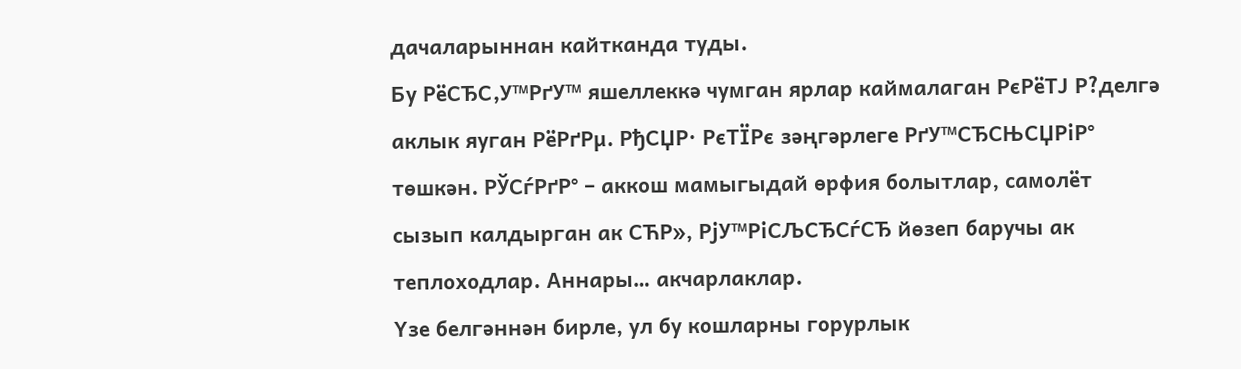дачаларыннан кайтканда туды.
Бу РёСЂС‚У™РґУ™ яшеллеккә чумган ярлар каймалаган РєРёТЈ Р?делгә аклык яуган РёРґРµ. РђСЏР· РєТЇРє зәңгәрлеге РґУ™СЂСЊСЏРіР° төшкән. РЎСѓРґР° – аккош мамыгыдай өрфия болытлар, самолёт сызып калдырган ак СЋР», РјУ™РіСЉСЂСѓСЂ йөзеп баручы ак теплоходлар. Аннары… акчарлаклар.
Үзе белгәннән бирле, ул бу кошларны горурлык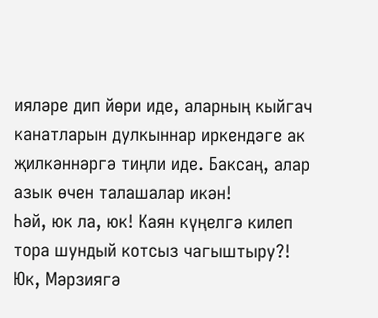ияләре дип йөри иде, аларның кыйгач канатларын дулкыннар иркендәге ак җилкәннәргә тиңли иде. Баксаң, алар азык өчен талашалар икән!
Һәй, юк ла, юк! Каян күңелгә килеп тора шундый котсыз чагыштыру?! Юк, Мәрзиягә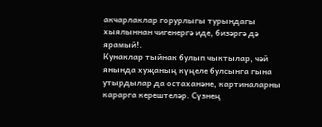акчарлаклар горурлыгы турындагы хыялыннан чигенергә иде, бизәргә дә ярамый!.
Кунаклар тыйнак булып чыктылар, чәй янында хуҗаның күңеле булсынга гына утырдылар да остаханәне, картиналарны карарга керештеләр. Сүзнең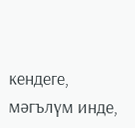кендеге, мәгълүм инде,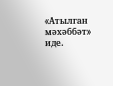«Атылган мәхәббәт» иде.